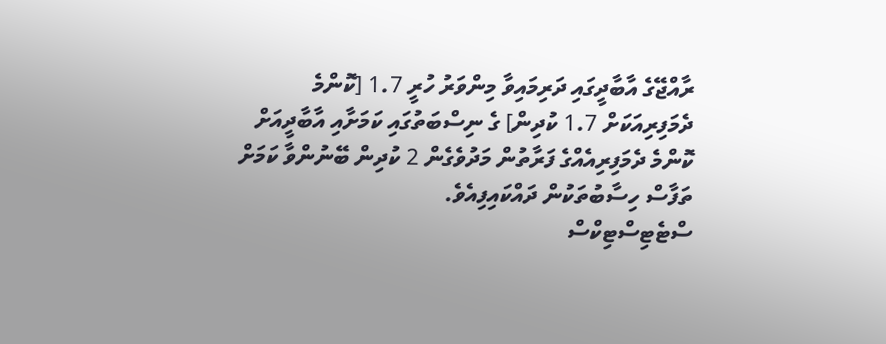ރާއްޖޭގެ އާބާދީގައި ދަރިމައިވާ މިންވަރު ހުރީ 1.7 [ކޮންމެ ދެމަފިރިއަކަށް 1.7 ކުދިން] ގެ ނިސްބަތުގައި ކަމަށާއި އާބާދީއަށް ކޮންމެ ދެމަފިރިއެއްގެ ފަރާތުން މަދުވެގެން 2 ކުދިން ބޭނުންވާ ކަމަށް ތަފާސް ހިސާބުތަކުން ދައްކައިފިއެވެ.
ސްޓެޓިސްޓިކްސް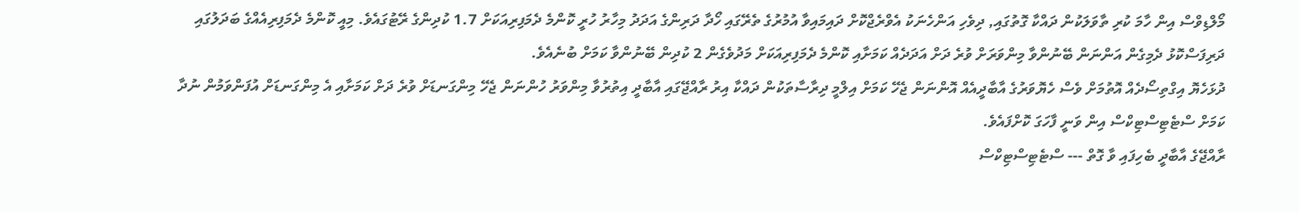މޯލްޑިވްސް އިން ހާމަ ކުރި ތާވަލަކުން ދައްކާ ގޮތުގައި, ދިވެހި އަންހެނަކު އެވްރެޖްކޮށް ދައިމައިވާ އުމުރުގެ ތެރޭގައި ހޯދާ ދަރިންގެ އަދަދު މިހާރު ހުރީ ކޮންމެ ދެމަފިރިއަކަށް 1.7 ކުދިންގެ ރޭޓުގައެވެ. މިއީ ކޮންމެ ދެމަފިރިއެއްގެ ބަދަލުގައި ދަރިފަސްކޮޅު ދެމިގެން އަންނަން ބޭނުންވާ މިންވަރަށް ވުރެ ދަށް އަދަދެއް ކަމަށާއި ކޮންމެ ދެމަފިރިއަކަށް މަދުވެގެން 2 ކުދިން ބޭނުންވާ ކަމަށް ބުނެއެވެ.
ދުޅަހެޔޮ އިގްތިސޯދެއް އޮތުމަށް ވެސް ހެޔޮވަރުގެ އާބާދީއެއް އޮންނަން ޖެހޭ ކަމަށް އިލްމީ ދިރާސާތަކުން ދައްކާ އިރު ރާއްޖޭގައި އާބާދީ އިތުރުވާ މިންވަރު ހުންނަން ޖެހޭ މިންގަނޑަށް ވުރެ ދަށް ކަމަށާއި އެ މިންގަނޑަށް އުފަންވަމުން ނުދާ ކަމަށް ސްޓެޓިސްޓިކްސް އިން ވަނީ ފާހަގަ ކޮށްފައެވެ.
ރާއްޖޭގެ އާބާދީ ބެހިފައި ވާ ގޮތް --- ސްޓެޓިސްޓިކްސް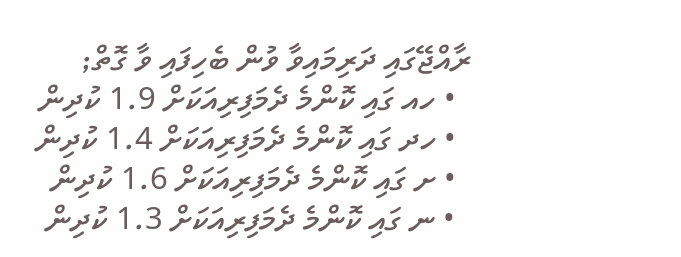ރާއްޖޭގައި ދަރިމައިވާ ވުން ބެހިފައި ވާ ގޮތް;
  • ހއ ގައި ކޮންމެ ދެމަފިރިއަކަށް 1.9 ކުދިން
  • ހދ ގައި ކޮންމެ ދެމަފިރިއަކަށް 1.4 ކުދިން
  • ށ ގައި ކޮންމެ ދެމަފިރިއަކަށް 1.6 ކުދިން
  • ނ ގައި ކޮންމެ ދެމަފިރިއަކަށް 1.3 ކުދިން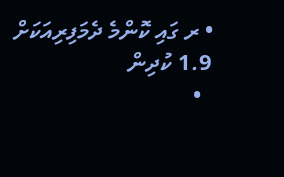• ރ ގައި ކޮންމެ ދެމަފިރިއަކަށް 1.9 ކުދިން
  •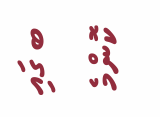ބ ގައި ކޮންމެ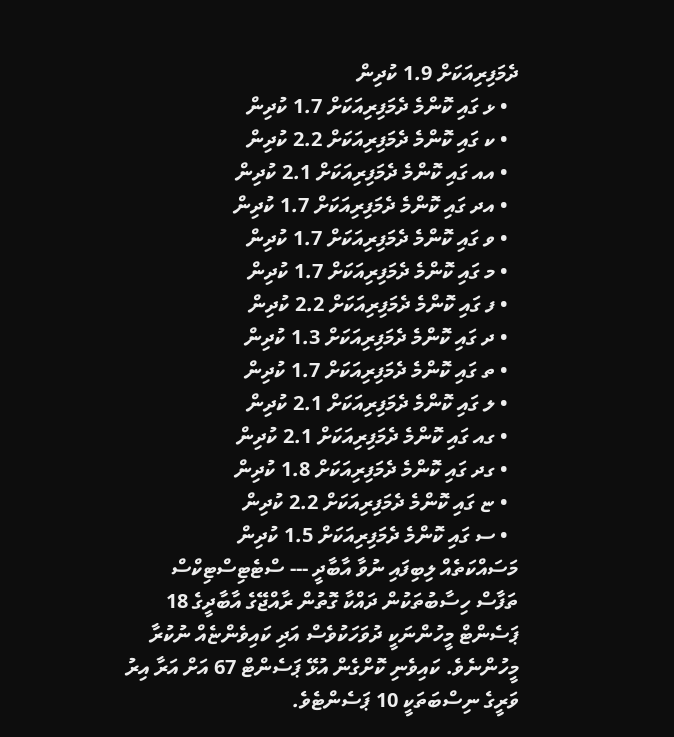ދެމަފިރިއަކަށް 1.9 ކުދިން
  • ޅ ގައި ކޮންމެ ދެމަފިރިއަކަށް 1.7 ކުދިން
  • ކ ގައި ކޮންމެ ދެމަފިރިއަކަށް 2.2 ކުދިން
  • އއ ގައި ކޮންމެ ދެމަފިރިއަކަށް 2.1 ކުދިން
  • އދ ގައި ކޮންމެ ދެމަފިރިއަކަށް 1.7 ކުދިން
  • ވ ގައި ކޮންމެ ދެމަފިރިއަކަށް 1.7 ކުދިން
  • މ ގައި ކޮންމެ ދެމަފިރިއަކަށް 1.7 ކުދިން
  • ފ ގައި ކޮންމެ ދެމަފިރިއަކަށް 2.2 ކުދިން
  • ދ ގައި ކޮންމެ ދެމަފިރިއަކަށް 1.3 ކުދިން
  • ތ ގައި ކޮންމެ ދެމަފިރިއަކަށް 1.7 ކުދިން
  • ލ ގައި ކޮންމެ ދެމަފިރިއަކަށް 2.1 ކުދިން
  • ގއ ގައި ކޮންމެ ދެމަފިރިއަކަށް 2.1 ކުދިން
  • ގދ ގައި ކޮންމެ ދެމަފިރިއަކަށް 1.8 ކުދިން
  • ޏ ގައި ކޮންމެ ދެމަފިރިއަކަށް 2.2 ކުދިން
  • ސ ގައި ކޮންމެ ދެމަފިރިއަކަށް 1.5 ކުދިން
މަސައްކަތެއް ލިބިފައި ނުވާ އާބާދީ --- ސްޓެޓިސްޓިކްސް
ތަފާސް ހިސާބުތަކުން ދައްކާ ގޮތުން ރާއްޖޭގެ އާބާދީގެ 18 ޕަސެންޓް މީހުންނަކީ ދުވަހަކުވެސް އަދި ކައިވެންޏެއް ނުކުރާ މީހުންނެވެ. ކައިވެނި ކޮށްގެން އުޅޭ ޕަސެންޓް 67 އަށް އަރާ އިރު ވަރީގެ ނިސްބަތަކީ 10 ޕަސެންޓެވެ.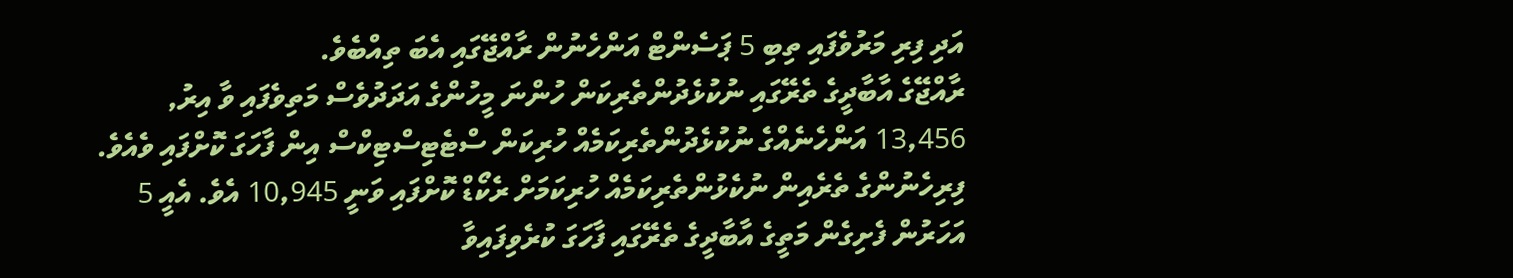އަދި ފިރި މަރުވެފައި ތިބި 5 ޕަސެންޓް އަންހެނުން ރާއްޖޭގައި އެބަ ތިއްބެވެ.
ރާއްޖޭގެ އާބާދީގެ ތެރޭގައި ނުކުޅެދުންތެރިކަން ހުންނަ މީހުންގެ އަދަދުވެސް މަތިވެފައި ވާ އިރު, 13,456 އަންހެނެއްގެ ނުކުޅެދުންތެރިކަމެއް ހުރިކަން ސްޓެޓިސްޓިކްސް އިން ފާހަގަ ކޮށްފައި ވެއެވެ. ފިރިހެނުންގެ ތެރެއިން ނުކެޅުންތެރިކަމެއް ހުރިކަމަށް ރެކޯޑް ކޮށްފައި ވަނީ 10,945 އެވެ. އެއީ 5 އަހަރުން ފެށިގެން މަތީގެ އާބާދީގެ ތެރޭގައި ފާހަގަ ކުރެވިފައިވާ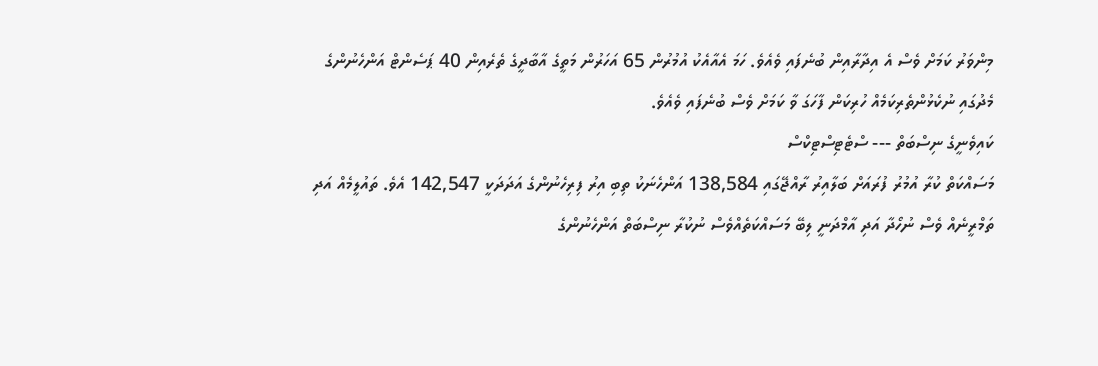މިންވަރު ކަމަށް ވެސް އެ އިދާރާއިން ބުނެފައި ވެއެވެ. ހަމަ އެއާއެކު އުމުރުން 65 އަހަރުން މަތީގެ އާބާދީގެ ތެރެއިން 40 ޕަސެންޓް އަންހެނުންގެ މެދުގައި ނުކެޅުންތެރިކަމެއް ހުރިކަން ފާހަގަ ވާ ކަމަށް ވެސް ބުނެފައި ވެއެވެ.
ކައިވެނީގެ ނިސްބަތް --- ސްޓެޓިސްޓިކްސް
މަސައްކަތް ކުރާ އުމުރު ފުރައަށް ބަލާއިރު ރާއްޖޭގައި 138,584 އަންހެނަކު ތިބި އިރު ފިރިހެނުންގެ އަދަދަކީ 142,547 އެވެ. ތައުލީމެއް އަދި ތަމްރީނެއް ވެސް ނުހޯދާ އަދި އާމްދަނީ ލިބޭ މަސައްކަތެއްވެސް ނުކުރާ ނިސްބަތް އަންހެނުންގެ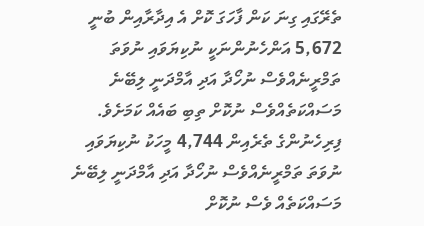ތެރޭގައި ގިނަ ކަން ފާހަގަ ކޮށް އެ އިދާރާއިން ބުނީ 5,672 އަންހެނުންނަކީ ނުކިޔަވައި ނުވަތަ ތަމްރީނެއްވެސް ނުހޯދާ އަދި އާމްދަނީ ލިބޭނެ މަސައްކަތެއްވެސް ނުކޮށް ތިބި ބައެއް ކަމަށެވެ. ފިރިހެނުންގެ ތެރެއިން 4,744 މީހަކު ނުކިޔަވައި ނުވަތަ ތަމްރީނެއްވެސް ނުހޯދާ އަދި އާމްދަނީ ލިބޭނެ މަސައްކަތެއް ވެސް ނުކޮށް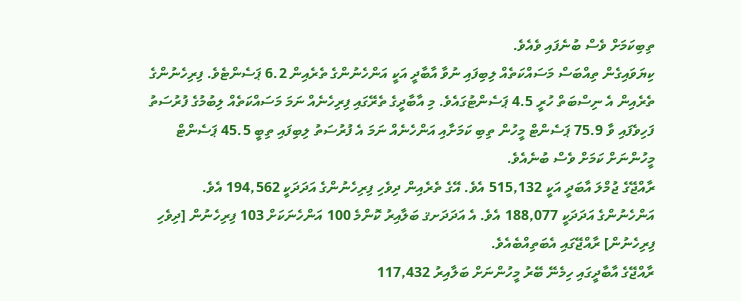ތިބިކަމަށް ވެސް ބުނެފައި ވެއެވެ.
ކިޔަވައިގެން ތިއްބަސް މަސައްކަތެއް ލިބިފައި ނުވާ އާބާދީ އަކީ އަންހެނުންގެ ތެރެއިން 6.2 ޕަސެންޓެވެ. ފިރިހެނުންގެ ތެރެއިން އެ ނިސްބަތް ހުރީ 4.5 ޕަސެންޓުގައެވެ. މި އާބާދީގެ ތެރޭގައި ފިރިހެނެއް ނަމަ މަސައްކަތެއް ލިބުމުގެ ފުރުސަތު ފަހިވެފައި ވާ 75.9 ޕަސެންޓް މީހުން ތިބި ކަމަށާއި އަންހެނެއް ނަމަ އެ ފުރުސަތު ލިބިފައި ތިބީ 45.5 ޕަސެންޓް މީހުންނަށް ކަމަށް ވެސް ބުނެއެވެ.
ރާއްޖޭގެ ޖުމްލަ އާބަދީ އަކީ 515,132 އެވެ. އޭގެ ތެރެއިން ދިވެހި ފިރިހެނުންގެ އަދަދަކީ 194,562 އެވެ. އަންހެނުންގެ އަދަދަކީ 188,077 އެވެ. އެ އަދަދަށޤ ބަލާއިރު ކޮންމެ 100 އަންހެނަކަށް 103 ފިރިހެނުން [ދިވެހި ފިރިހެނުން] ރާއްޖޭގައި އެބަތިއްބެއެވެ.
ރާއްޖޭގެ އާބާދީގައި ހިމެނޭ ބޭރު މީހުންނަށް ބަލާއިރު 117,432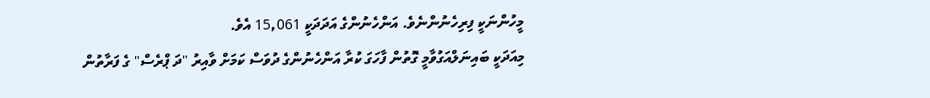މީހުންނަކީ ފިރިހެނުންނެވެ. އަންހެނުންގެ އަދަދަކީ 15,061 އެވެ.
މިއަދަކީ ބައިނަލްއަގުވާމީ ގޮތުން ފާހަގަ ކުރާ އަންހެނުންގެ ދުވަސް ކަމަށް ވާއިރު "ދަ ޕްރެސް" ގެ ފަރާތުން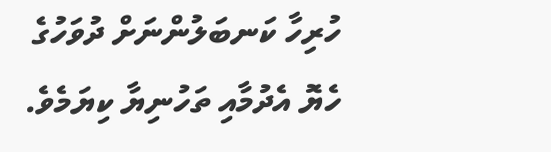ހުރިހާ ކަނބަލުންނަށް ދުވަހުގެ ހެޔޮ އެދުމާއި ތަހުނިޔާ ކިޔަމެވެ.